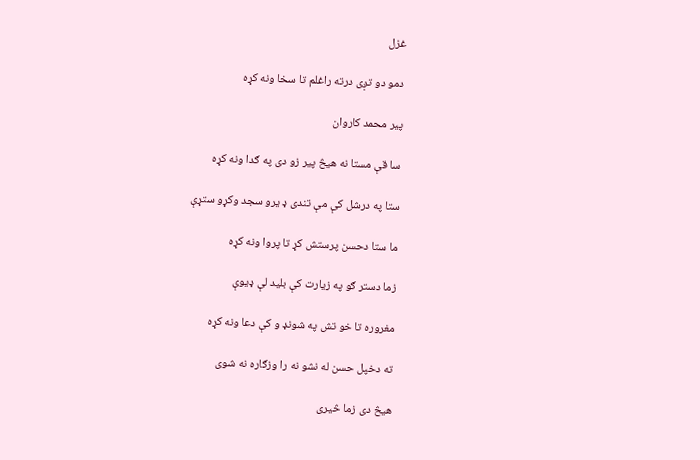غزل

دمو دو تږی درته راغلم تا سخا ونه کړه

پیر محمد کاروان

سا قې مستا نه هیڅ پیر زو دی په ګدا ونه کړه

ستا په درشل کې مې تندی ډ یرو سجد وکړو ستړې

ما ستا دحسن پرستش کړ تا پروا ونه کړه

زما دستر ګو په زیارت کې بلید لې ډیوې

مغروره تا خو تش په شونډ و کې دعا ونه کړه

ته دخپل حسن له نشو نه را وزګاره نه شوی

هیڅ دی زما څیری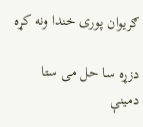ګریوان پوری خندا ونه کړه

دزړه سا حل می ستا دمینې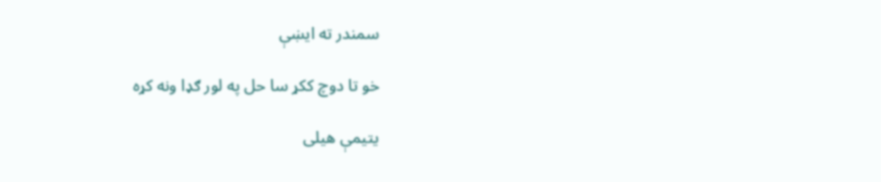سمندر ته ایښې

خو تا دوچ ککړ سا حل په لور ګډا ونه کړه

یتیمې هیلی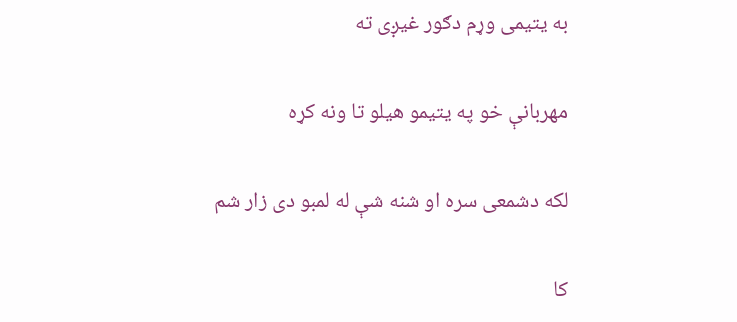به یتیمی وړم دګور غیږی ته

مهربانې خو په یتیمو هیلو تا ونه کړه

لکه دشمعی سره او شنه شې له لمبو دی زار شم

کا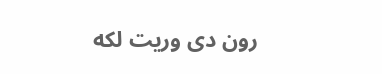رون دی وریت لکه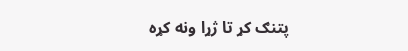پتنګ کړ تا ژړا ونه کړه